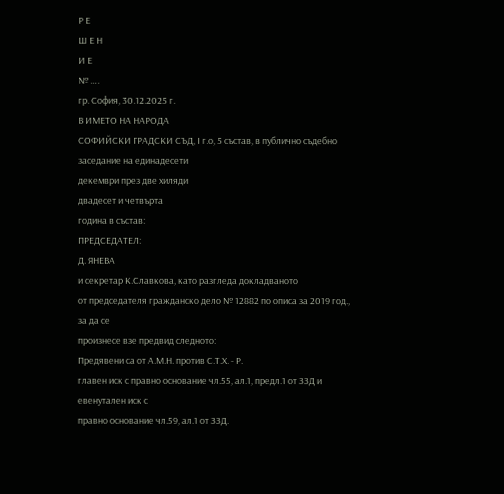Р Е
Ш Е Н
И Е
№ ….
гр. София, 30.12.2025 г.
В ИМЕТО НА НАРОДА
СОФИЙСКИ ГРАДСКИ СЪД, І г.о, 5 състав, в публично съдебно заседание на единадесети
декември през две хиляди
двадесет и четвърта
година в състав:
ПРЕДСЕДАТЕЛ:
Д. ЯНЕВА
и секретар К.Славкова, като разгледа докладваното
от председателя гражданско дело № 12882 по описа за 2019 год., за да се
произнесе взе предвид следното:
Предявени са от А.М.Н. против С.Т.Х. - Р.
главен иск с правно основание чл.55, ал.1, предл.1 от ЗЗД и евенутален иск с
правно основание чл.59, ал.1 от ЗЗД.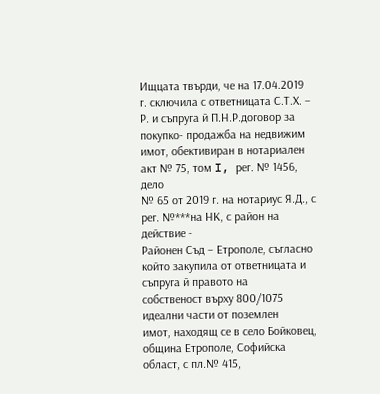Ищцата твърди, че на 17.04.2019
г. сключила с ответницата С.Т.Х. – Р. и съпруга й П.Н.Р.договор за покупко- продажба на недвижим имот, обективиран в нотариален акт № 75, том I, рег. № 1456, дело
№ 65 от 2019 г. на нотариус Я.Д., с рег. №***на НК, с район на действие -
Районен Съд – Етрополе, съгласно който закупила от ответницата и съпруга й правото на
собственост върху 800/1075 идеални части от поземлен
имот, находящ се в село Бойковец, община Етрополе, Софийска област, с пл.№ 415,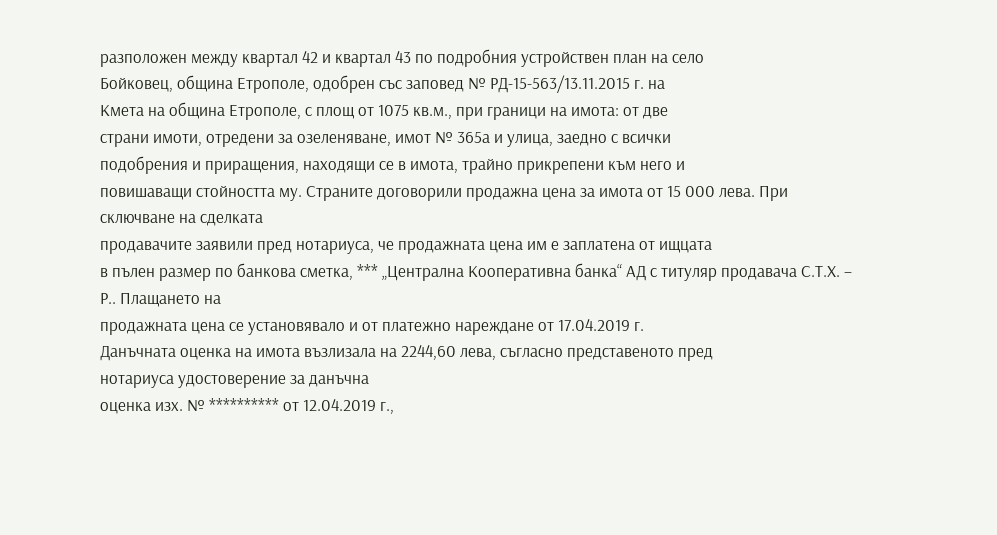разположен между квартал 42 и квартал 43 по подробния устройствен план на село
Бойковец, община Етрополе, одобрен със заповед № РД-15-563/13.11.2015 г. на
Кмета на община Етрополе, с площ от 1075 кв.м., при граници на имота: от две
страни имоти, отредени за озеленяване, имот № 365а и улица, заедно с всички
подобрения и приращения, находящи се в имота, трайно прикрепени към него и
повишаващи стойността му. Страните договорили продажна цена за имота от 15 000 лева. При сключване на сделката
продавачите заявили пред нотариуса, че продажната цена им е заплатена от ищцата
в пълен размер по банкова сметка, *** „Централна Кооперативна банка“ АД с титуляр продавача С.Т.Х. – Р.. Плащането на
продажната цена се установявало и от платежно нареждане от 17.04.2019 г.
Данъчната оценка на имота възлизала на 2244,60 лева, съгласно представеното пред
нотариуса удостоверение за данъчна
оценка изх. № ********** от 12.04.2019 г.,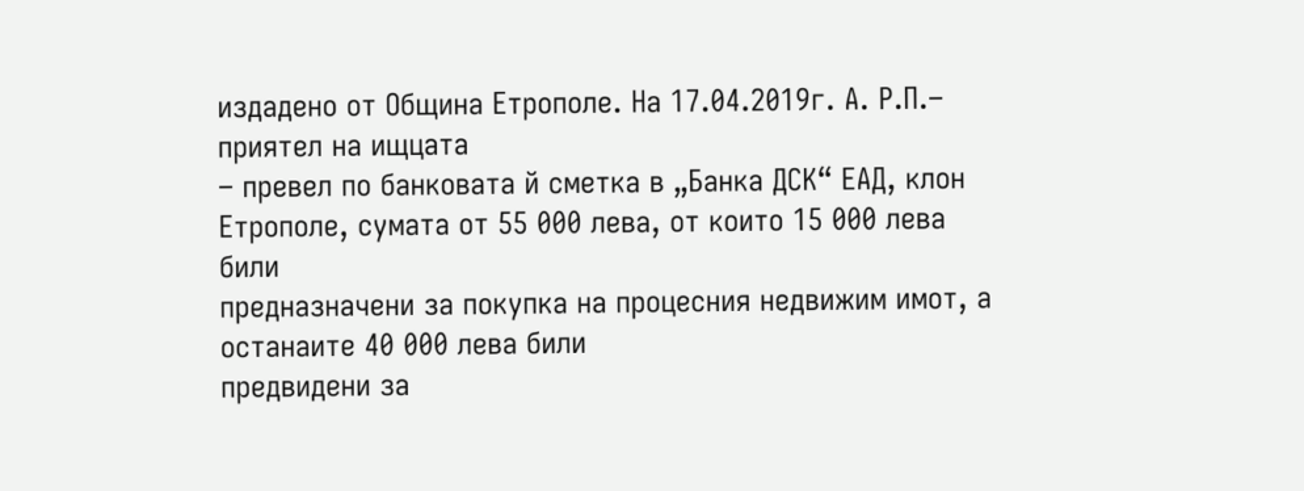издадено от Община Етрополе. На 17.04.2019г. А. Р.П.– приятел на ищцата
– превел по банковата й сметка в „Банка ДСК“ ЕАД, клон Етрополе, сумата от 55 000 лева, от които 15 000 лева били
предназначени за покупка на процесния недвижим имот, а останаите 40 000 лева били
предвидени за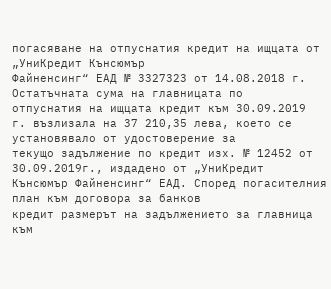погасяване на отпуснатия кредит на ищцата от „УниКредит Кънсюмър
Файненсинг“ ЕАД № 3327323 от 14.08.2018 г. Остатъчната сума на главницата по
отпуснатия на ищцата кредит към 30.09.2019
г. възлизала на 37 210,35 лева, което се установявало от удостоверение за
текущо задължение по кредит изх. № 12452 от 30.09.2019г., издадено от „УниКредит
Кънсюмър Файненсинг“ ЕАД. Според погасителния план към договора за банков
кредит размерът на задължението за главница към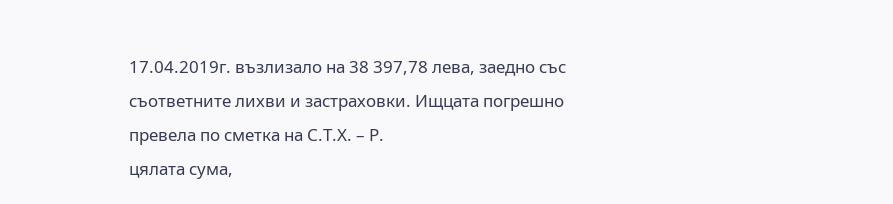17.04.2019г. възлизало на 38 397,78 лева, заедно със
съответните лихви и застраховки. Ищцата погрешно превела по сметка на С.Т.Х. – Р.
цялата сума,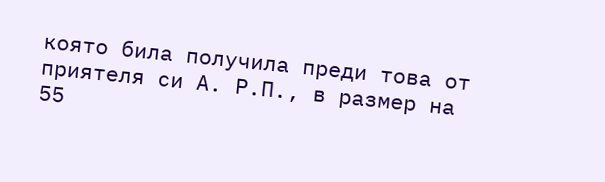която била получила преди това от приятеля си А. Р.П., в размер на
55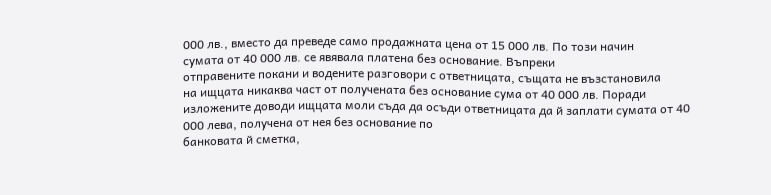000 лв., вместо да преведе само продажната цена от 15 000 лв. По този начин
сумата от 40 000 лв. се явявала платена без основание. Въпреки
отправените покани и водените разговори с ответницата, същата не възстановила
на ищцата никаква част от получената без основание сума от 40 000 лв. Поради
изложените доводи ищцата моли съда да осъди ответницата да й заплати сумата от 40
000 лева, получена от нея без основание по
банковата й сметка,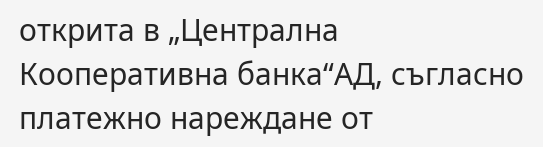открита в „Централна Кооперативна банка“АД, съгласно
платежно нареждане от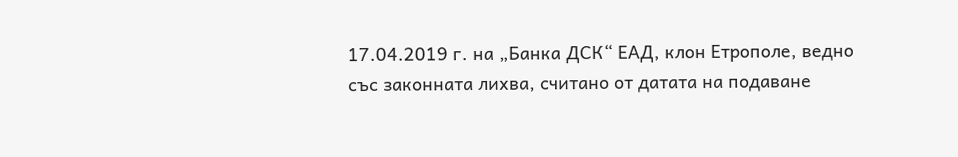17.04.2019 г. на „Банка ДСК“ ЕАД, клон Етрополе, ведно
със законната лихва, считано от датата на подаване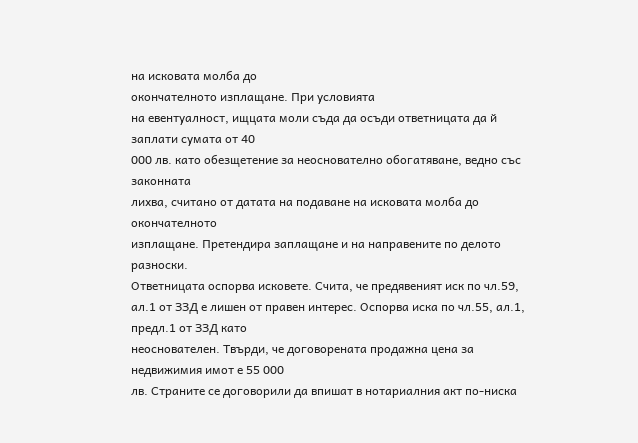на исковата молба до
окончателното изплащане. При условията
на евентуалност, ищцата моли съда да осъди ответницата да й заплати сумата от 40
000 лв. като обезщетение за неоснователно обогатяване, ведно със законната
лихва, считано от датата на подаване на исковата молба до окончателното
изплащане. Претендира заплащане и на направените по делото разноски.
Ответницата оспорва исковете. Счита, че предявеният иск по чл.59, ал.1 от ЗЗД е лишен от правен интерес. Оспорва иска по чл.55, ал.1, предл.1 от ЗЗД като
неоснователен. Твърди, че договорената продажна цена за недвижимия имот е 55 000
лв. Страните се договорили да впишат в нотариалния акт по-ниска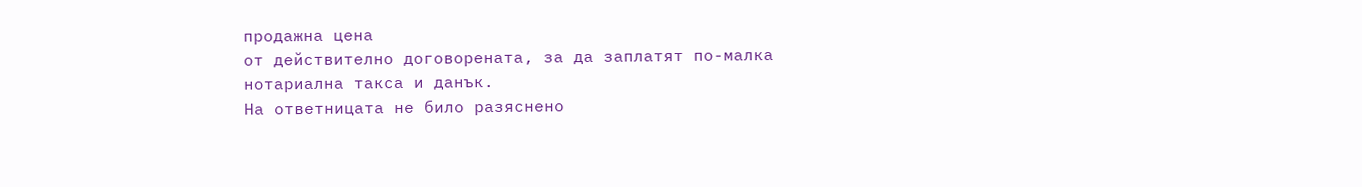продажна цена
от действително договорената, за да заплатят по-малка нотариална такса и данък.
На ответницата не било разяснено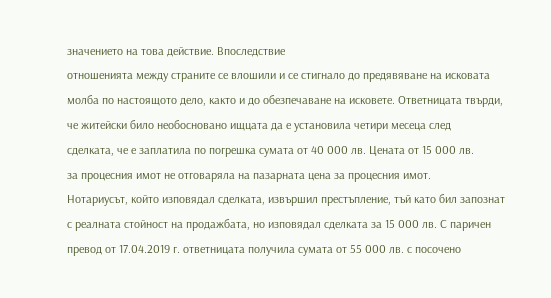значението на това действие. Впоследствие
отношенията между страните се влошили и се стигнало до предявяване на исковата
молба по настоящото дело, както и до обезпечаване на исковете. Ответницата твърди,
че житейски било необосновано ищцата да е установила четири месеца след
сделката, че е заплатила по погрешка сумата от 40 000 лв. Цената от 15 000 лв.
за процесния имот не отговаряла на пазарната цена за процесния имот.
Нотариусът, който изповядал сделката, извършил престъпление, тъй като бил запознат
с реалната стойност на продажбата, но изповядал сделката за 15 000 лв. С паричен
превод от 17.04.2019 г. ответницата получила сумата от 55 000 лв. с посочено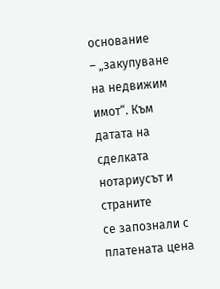основание
– „закупуване на недвижим имот“. Към датата на сделката нотариусът и страните
се запознали с платената цена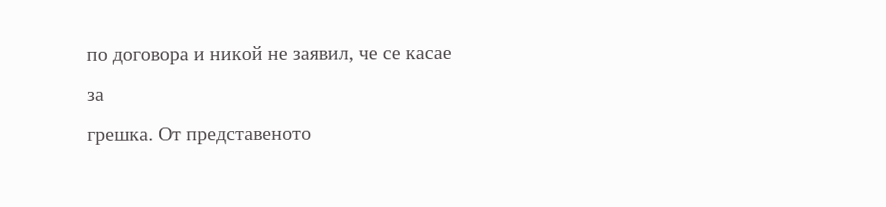по договора и никой не заявил, че се касае за
грешка. От представеното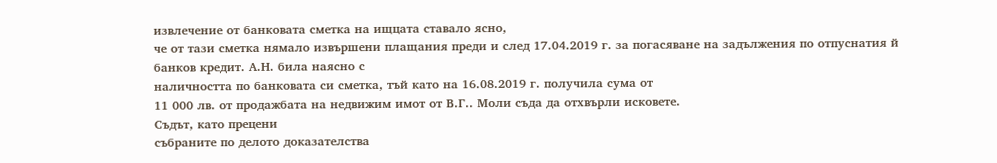извлечение от банковата сметка на ищцата ставало ясно,
че от тази сметка нямало извършени плащания преди и след 17.04.2019 г. за погасяване на задължения по отпуснатия й банков кредит. А.Н. била наясно с
наличността по банковата си сметка, тъй като на 16.08.2019 г. получила сума от
11 000 лв. от продажбата на недвижим имот от В.Г.. Моли съда да отхвърли исковете.
Съдът, като прецени
събраните по делото доказателства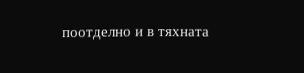поотделно и в тяхната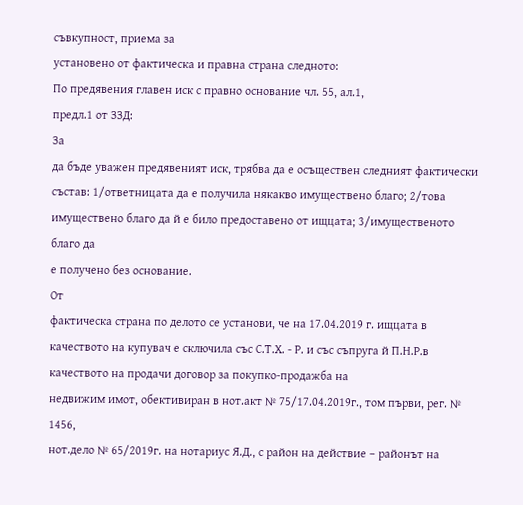съвкупност, приема за
установено от фактическа и правна страна следното:
По предявения главен иск с правно основание чл. 55, ал.1,
предл.1 от ЗЗД:
За
да бъде уважен предявеният иск, трябва да е осъществен следният фактически
състав: 1/ответницата да е получила някакво имуществено благо; 2/това
имуществено благо да й е било предоставено от ищцата; 3/имущественото благо да
е получено без основание.
От
фактическа страна по делото се установи, че на 17.04.2019 г. ищцата в
качеството на купувач е сключила със С.Т.Х. - Р. и със съпруга й П.Н.Р.в
качеството на продачи договор за покупко-продажба на
недвижим имот, обективиран в нот.акт № 75/17.04.2019г., том първи, рег. № 1456,
нот.дело № 65/2019г. на нотариус Я.Д., с район на действие – районът на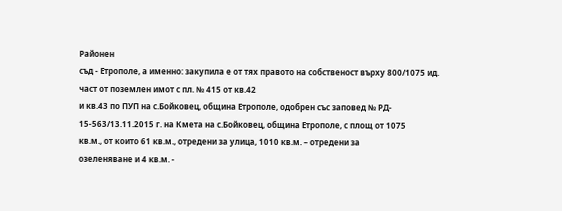Районен
съд - Етрополе, а именно: закупила е от тях правото на собственост върху 800/1075 ид. част от поземлен имот с пл. № 415 от кв.42
и кв.43 по ПУП на с.Бойковец, община Етрополе, одобрен със заповед № РД-
15-563/13.11.2015 г. на Кмета на с.Бойковец, община Етрополе, с площ от 1075
кв.м., от които 61 кв.м., отредени за улица, 1010 кв.м. – отредени за
озеленяване и 4 кв.м. -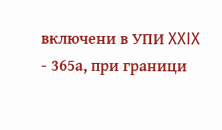включени в УПИ XXIX - 365а, при граници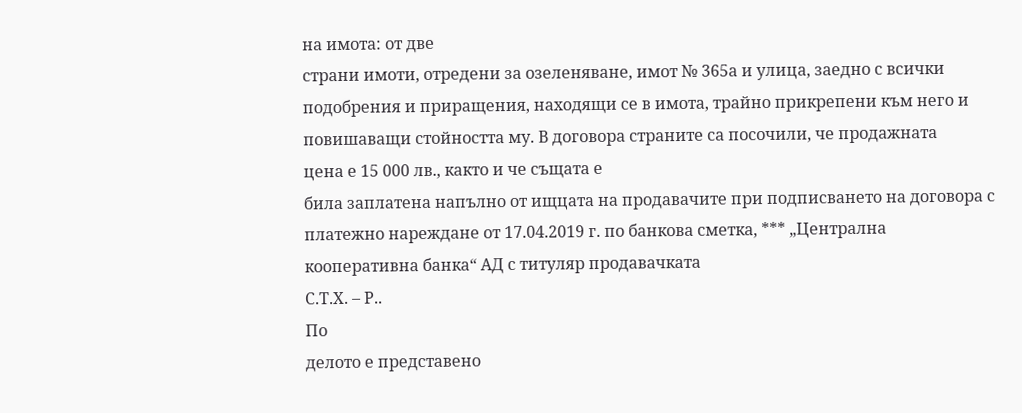на имота: от две
страни имоти, отредени за озеленяване, имот № 365а и улица, заедно с всички
подобрения и приращения, находящи се в имота, трайно прикрепени към него и
повишаващи стойността му. В договора страните са посочили, че продажната
цена е 15 000 лв., както и че същата е
била заплатена напълно от ищцата на продавачите при подписването на договора с
платежно нареждане от 17.04.2019 г. по банкова сметка, *** „Централна
кооперативна банка“ АД с титуляр продавачката
С.Т.Х. – Р..
По
делото е представено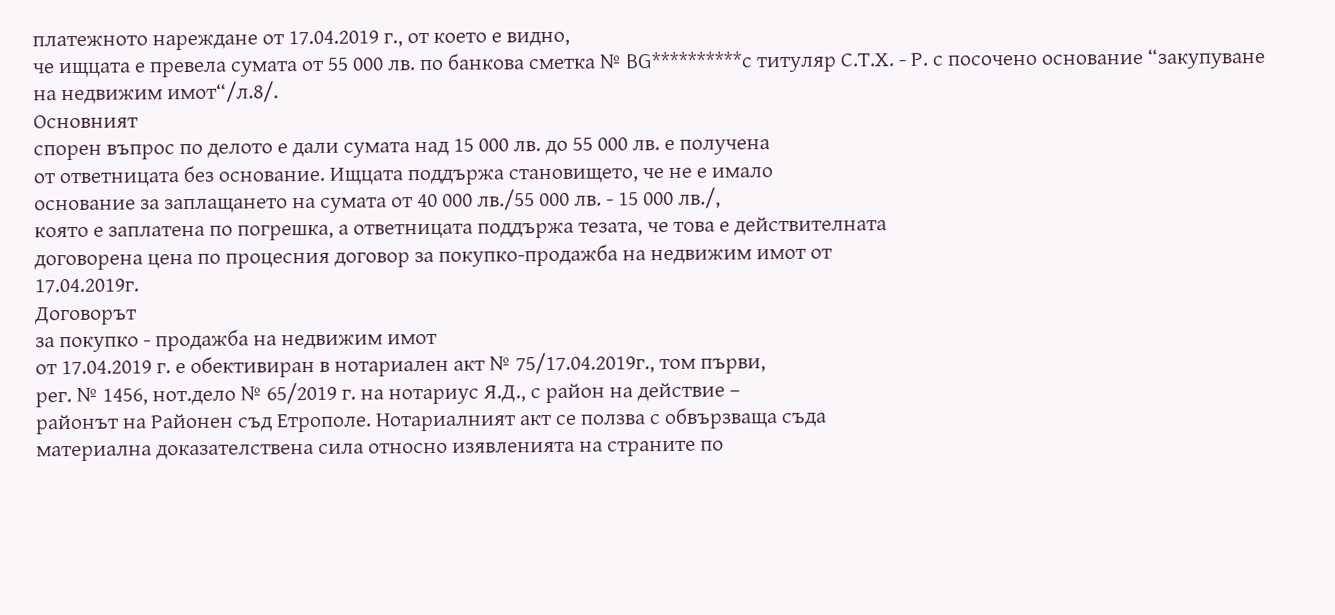платежното нареждане от 17.04.2019 г., от което е видно,
че ищцата е превела сумата от 55 000 лв. по банкова сметка № BG**********с титуляр С.Т.Х. - Р. с посочено основание “закупуване
на недвижим имот“/л.8/.
Основният
спорен въпрос по делото е дали сумата над 15 000 лв. до 55 000 лв. е получена
от ответницата без основание. Ищцата поддържа становището, че не е имало
основание за заплащането на сумата от 40 000 лв./55 000 лв. - 15 000 лв./,
която е заплатена по погрешка, а ответницата поддържа тезата, че това е действителната
договорена цена по процесния договор за покупко-продажба на недвижим имот от
17.04.2019г.
Договорът
за покупко - продажба на недвижим имот
от 17.04.2019 г. е обективиран в нотариален акт № 75/17.04.2019г., том първи,
рег. № 1456, нот.дело № 65/2019 г. на нотариус Я.Д., с район на действие –
районът на Районен съд Етрополе. Нотариалният акт се ползва с обвързваща съда
материална доказателствена сила относно изявленията на страните по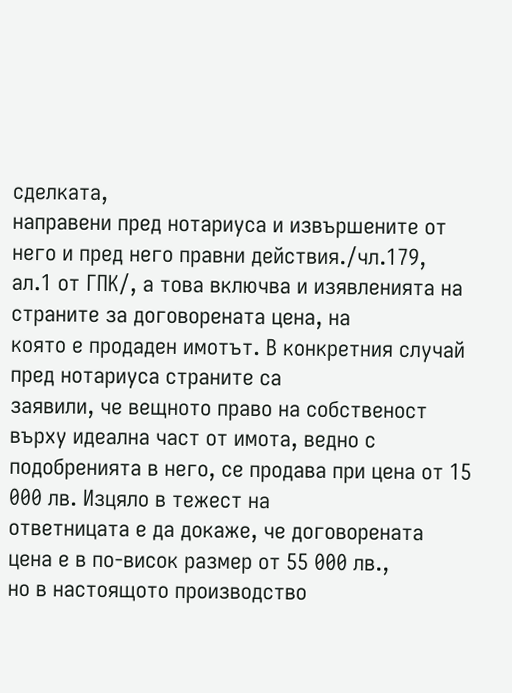сделката,
направени пред нотариуса и извършените от него и пред него правни действия./чл.179,
ал.1 от ГПК/, а това включва и изявленията на страните за договорената цена, на
която е продаден имотът. В конкретния случай пред нотариуса страните са
заявили, че вещното право на собственост върху идеална част от имота, ведно с
подобренията в него, се продава при цена от 15 000 лв. Изцяло в тежест на
ответницата е да докаже, че договорената цена е в по-висок размер от 55 000 лв.,
но в настоящото производство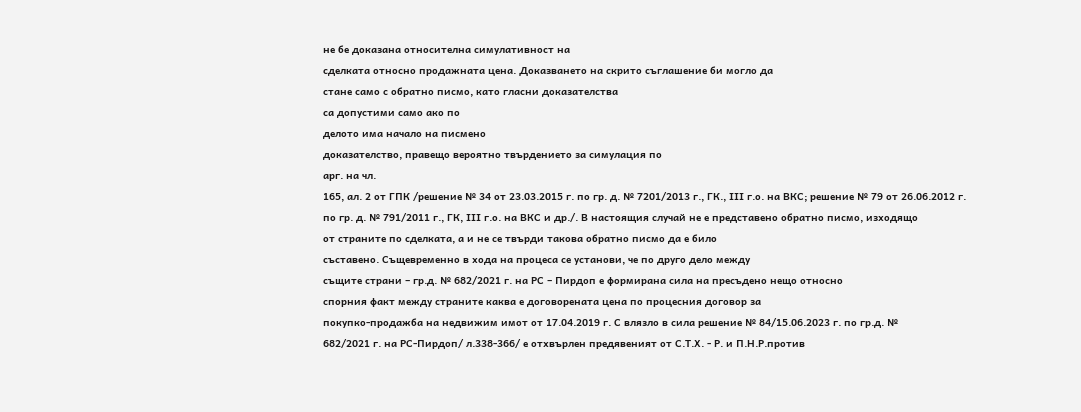не бе доказана относителна симулативност на
сделката относно продажната цена. Доказването на скрито съглашение би могло да
стане само с обратно писмо, като гласни доказателства
са допустими само ако по
делото има начало на писмено
доказателство, правещо вероятно твърдението за симулация по
арг. на чл.
165, ал. 2 от ГПК /решение № 34 от 23.03.2015 г. по гр. д. № 7201/2013 г., ГК., ІІІ г.о. на ВКС; решение № 79 от 26.06.2012 г. по гр. д. № 791/2011 г., ГК, ІІІ г.о. на ВКС и др./. В настоящия случай не е представено обратно писмо, изходящо
от страните по сделката, а и не се твърди такова обратно писмо да е било
съставено. Същевременно в хода на процеса се установи, че по друго дело между
същите страни – гр.д. № 682/2021 г. на РС – Пирдоп е формирана сила на пресъдено нещо относно
спорния факт между страните каква е договорената цена по процесния договор за
покупко-продажба на недвижим имот от 17.04.2019 г. С влязло в сила решение № 84/15.06.2023 г. по гр.д. №
682/2021 г. на РС-Пирдоп/ л.338-366/ е отхвърлен предявеният от С.Т.Х. - Р. и П.Н.Р.против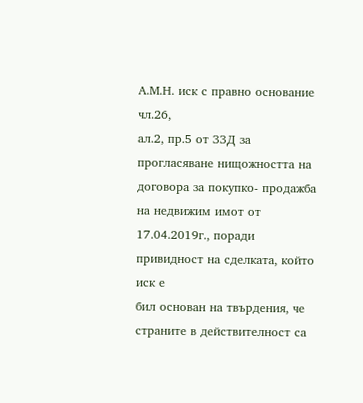А.М.Н. иск с правно основание чл.26,
ал.2, пр.5 от ЗЗД за прогласяване нищожността на договора за покупко- продажба
на недвижим имот от 17.04.2019г., поради привидност на сделката, който иск е
бил основан на твърдения, че страните в действителност са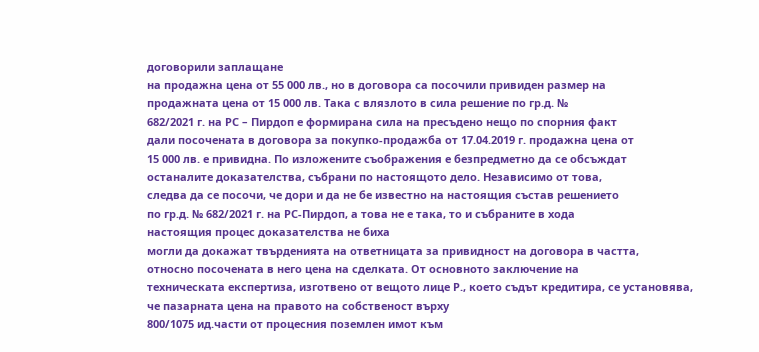договорили заплащане
на продажна цена от 55 000 лв., но в договора са посочили привиден размер на
продажната цена от 15 000 лв. Така с влязлото в сила решение по гр.д. №
682/2021 г. на РС – Пирдоп е формирана сила на пресъдено нещо по спорния факт
дали посочената в договора за покупко-продажба от 17.04.2019 г. продажна цена от
15 000 лв. е привидна. По изложените съображения е безпредметно да се обсъждат
останалите доказателства, събрани по настоящото дело. Независимо от това,
следва да се посочи, че дори и да не бе известно на настоящия състав решението
по гр.д. № 682/2021 г. на РС-Пирдоп, а това не е така, то и събраните в хода
настоящия процес доказателства не биха
могли да докажат твърденията на ответницата за привидност на договора в частта,
относно посочената в него цена на сделката. От основното заключение на
техническата експертиза, изготвено от вещото лице Р., което съдът кредитира, се установява, че пазарната цена на правото на собственост върху
800/1075 ид.части от процесния поземлен имот към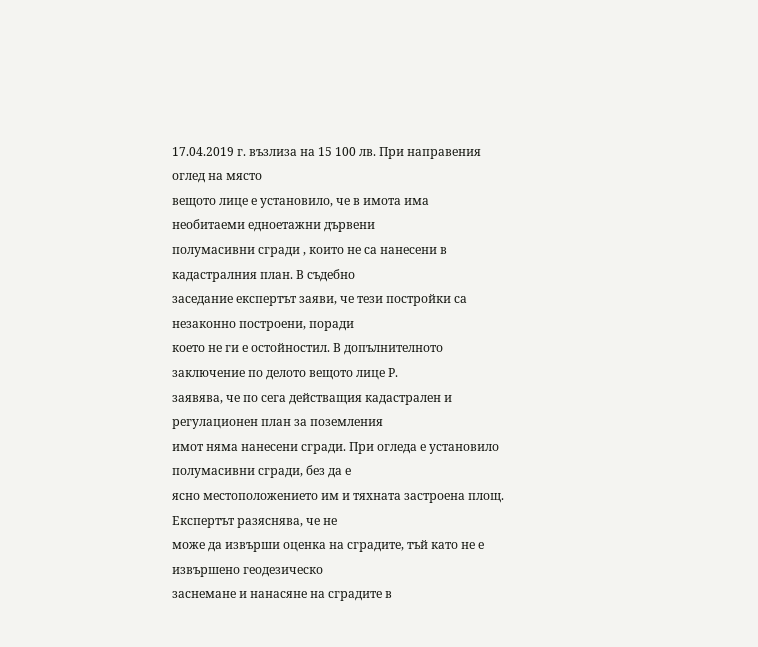17.04.2019 г. възлиза на 15 100 лв. При направения оглед на място
вещото лице е установило, че в имота има необитаеми едноетажни дървени
полумасивни сгради , които не са нанесени в кадастралния план. В съдебно
заседание експертът заяви, че тези постройки са незаконно построени, поради
което не ги е остойностил. В допълнителното заключение по делото вещото лице Р.
заявява, че по сега действащия кадастрален и регулационен план за поземления
имот няма нанесени сгради. При огледа е установило полумасивни сгради, без да е
ясно местоположението им и тяхната застроена площ. Експертът разяснява, че не
може да извърши оценка на сградите, тъй като не е извършено геодезическо
заснемане и нанасяне на сградите в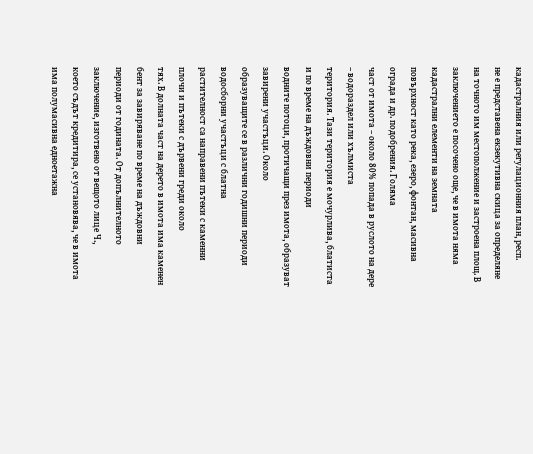кадастралния или регулационния план, респ.
не е представена екзекутивна скица за определяне на точното им местополжение и застроена площ. В
заключението е посочено още, че в имота няма кадастрални елементи на земната
повърхност като река, езеро, фонтан, масивна ограда и др. подобрения. Голяма
част от имота – около 80% попада в руслото на дере – водораздел или хълмиста
територия. Тази територия е мочурлива, блатиста и по време на дъждовни периоди
водните потоци, протичащи през имота, образуват завирени участъци. Около
образуващите се в различни годишни периоди водосборни участъци с блатна
растителност са направени пътеки с каменни плочи и пътеки с дървени греди около
тях. В долната част на дерето в имота има каменен бент за завиряване по време на дъждовни
периоди от годината. От допълнителното заключение, изготвено от вещото лице Ч.,
което съдът кредитира, се установява, че в имота има полумасивна едноетажна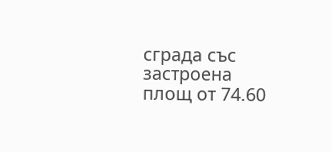сграда със застроена площ от 74.60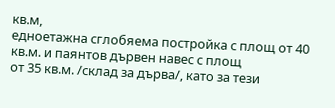кв.м,
едноетажна сглобяема постройка с площ от 40 кв.м. и паянтов дървен навес с площ
от 35 кв.м. /склад за дърва/, като за тези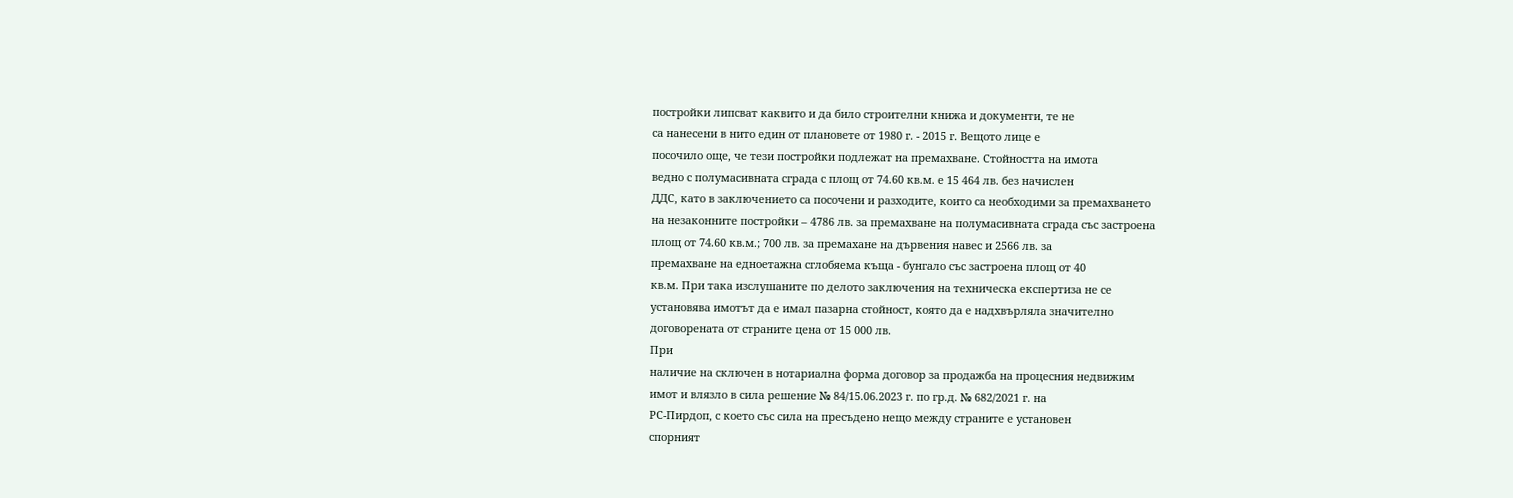постройки липсват каквито и да било строителни книжа и документи, те не
са нанесени в нито един от плановете от 1980 г. - 2015 г. Вещото лице е
посочило още, че тези постройки подлежат на премахване. Стойността на имота
ведно с полумасивната сграда с площ от 74.60 кв.м. е 15 464 лв. без начислен
ДДС, като в заключението са посочени и разходите, които са необходими за премахването
на незаконните постройки – 4786 лв. за премахване на полумасивната сграда със застроена
площ от 74.60 кв.м.; 700 лв. за премахане на дървения навес и 2566 лв. за
премахване на едноетажна сглобяема къща - бунгало със застроена площ от 40
кв.м. При така изслушаните по делото заключения на техническа експертиза не се
установява имотът да е имал пазарна стойност, която да е надхвърляла значително
договорената от страните цена от 15 000 лв.
При
наличие на сключен в нотариална форма договор за продажба на процесния недвижим
имот и влязло в сила решение № 84/15.06.2023 г. по гр.д. № 682/2021 г. на
РС-Пирдоп, с което със сила на пресъдено нещо между страните е установен
спорният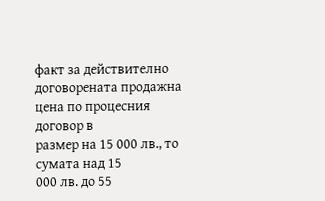факт за действително договорената продажна цена по процесния договор в
размер на 15 000 лв., то сумата над 15
000 лв. до 55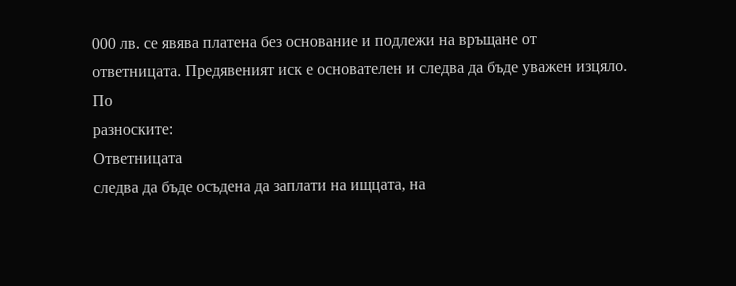000 лв. се явява платена без основание и подлежи на връщане от
ответницата. Предявеният иск е основателен и следва да бъде уважен изцяло.
По
разноските:
Ответницата
следва да бъде осъдена да заплати на ищцата, на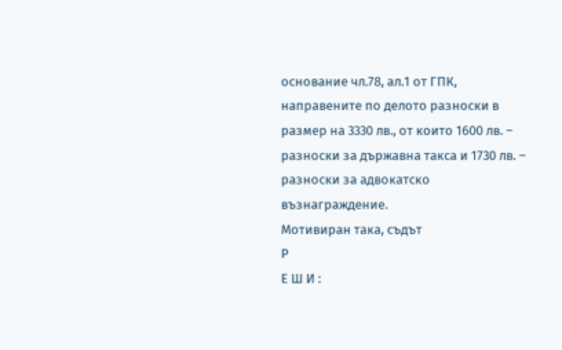основание чл.78, ал.1 от ГПК,
направените по делото разноски в размер на 3330 лв., от които 1600 лв. –
разноски за държавна такса и 1730 лв. – разноски за адвокатско възнаграждение.
Мотивиран така, съдът
Р
Е Ш И :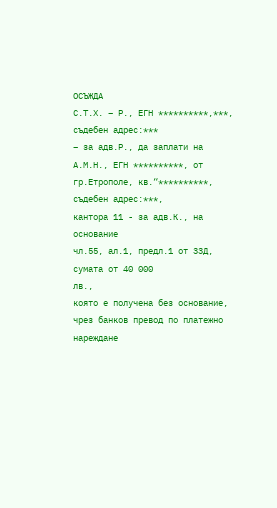ОСЪЖДА
С.Т.Х. – Р., ЕГН **********,***, съдебен адрес:***
– за адв.Р., да заплати на А.М.Н., ЕГН **********, от гр.Етрополе, кв.“**********, съдебен адрес:***,
кантора 11 - за адв.К., на основание
чл.55, ал.1, предл.1 от ЗЗД, сумата от 40 000
лв.,
която е получена без основание, чрез банков превод по платежно нареждане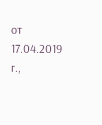от 17.04.2019
г.,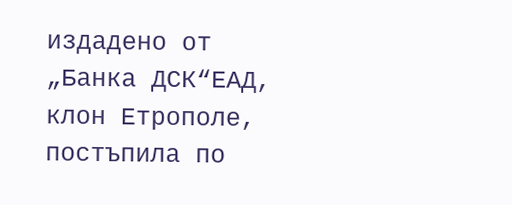издадено от „Банка ДСК“ЕАД, клон Етрополе, постъпила по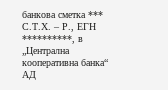банкова сметка *** С.Т.Х. – Р., ЕГН **********, в „Централна кооперативна банка“ АД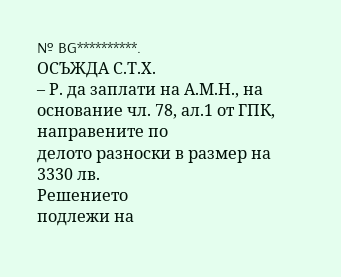№ BG**********.
ОСЪЖДА С.Т.Х.
– Р. да заплати на А.М.Н., на основание чл. 78, ал.1 от ГПК, направените по
делото разноски в размер на 3330 лв.
Решението
подлежи на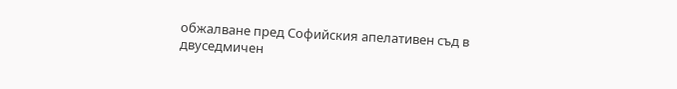обжалване пред Софийския апелативен съд в двуседмичен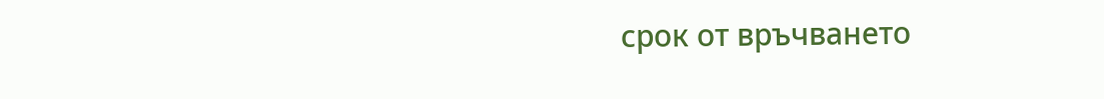срок от връчването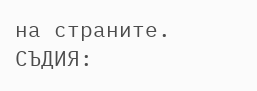на страните.
СЪДИЯ: